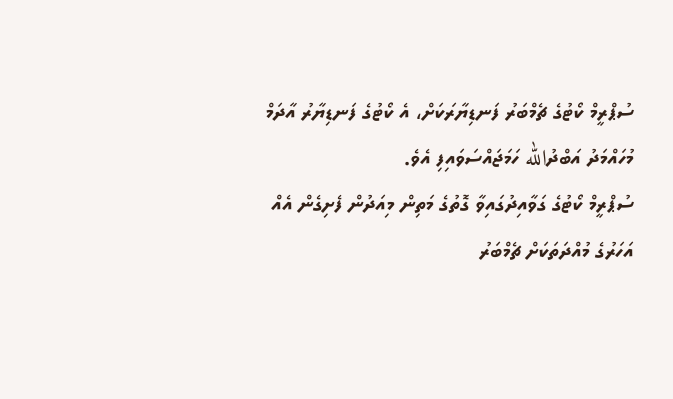ސުޕްރީމް ކޯޓުގެ ޗެމްބަރު ފަނޑިޔާރަކަށް، އެ ކޯޓުގެ ފަނޑިޔާރު އާދަމް މުހައްމަދު އަބްދުالله ހަމަޖައްސަވައިފި އެވެ.
ސުޕްރީމް ކޯޓުގެ ގަވާއިދުގައިވާ ގޮތުގެ މަތިން މިއަދުން ފެށިގެން އެއް އަހަރުގެ މުއްދަތަކަށް ޗެމްބަރު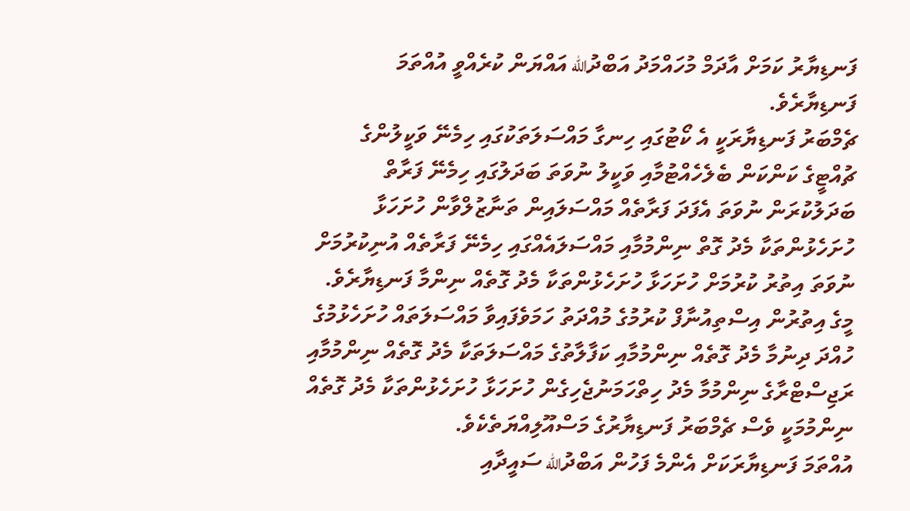ފަނޑިޔާރު ކަމަށް އާދަމް މުހައްމަދު އަބްދުالله އައްޔަން ކުރެއްވީ އުއްތަމަ ފަނޑިޔާރެވެ.
ޗެމްބަރު ފަނޑިޔާރަކީ އެ ކޯޓުގައި ހިނގާ މައްސަލަތަކުގައި ހިމެނޭ ވަކީލުންގެ ޗުއްޓީގެ ކަންކަން ބެލެހެއްޓުމާއި ވަކީލު ނުވަތަ ބަދަލުގައި ހިމެނޭ ފަރާތް ބަދަލުކުރަން ނުވަތަ އެފަދަ ފަރާތެއް މައްސަލައިން ތަނާޒުލްވާން ހުށަހަޅާ ހުށަހެޅުންތަކާ މެދު ގޮތް ނިންމުމާއި މައްސަލައެއްގައި ހިމެނޭ ފަރާތެއް އުނިކުރުމަށް ނުވަތަ އިތުރު ކުރުމަށް ހުށަހަޅާ ހުށަހެޅުންތަކާ މެދު ގޮތެއް ނިންމާ ފަނޑިޔާރެވެ. މީގެ އިތުރުން އިސްތިއުނާފް ކުރުމުގެ މުއްދަތު ހަމަވެފައިވާ މައްސަލަތައް ހުށަހެޅުމުގެ ހުއްދަ ދިނުމާ މެދު ގޮތެއް ނިންމުމާއި ކަފާލާތުގެ މައްސަލަތަކާ މެދު ގޮތެއް ނިންމުމާއި ރަޖިސްޓްރާގެ ނިންމުމާ މެދު ހިތްހަމަނުޖެހިގެން ހުށަހަޅާ ހުށަހެޅުންތަކާ މެދު ގޮތެއް ނިންމުމަކީ ވެސް ޗެމްބަރު ފަނޑިޔާރުގެ މަސްއޫލިއްޔަތެކެވެ.
އުއްތަމަ ފަނޑިޔާރަކަށް އެންމެ ފަހުން އަބްދުالله ސައީދާއި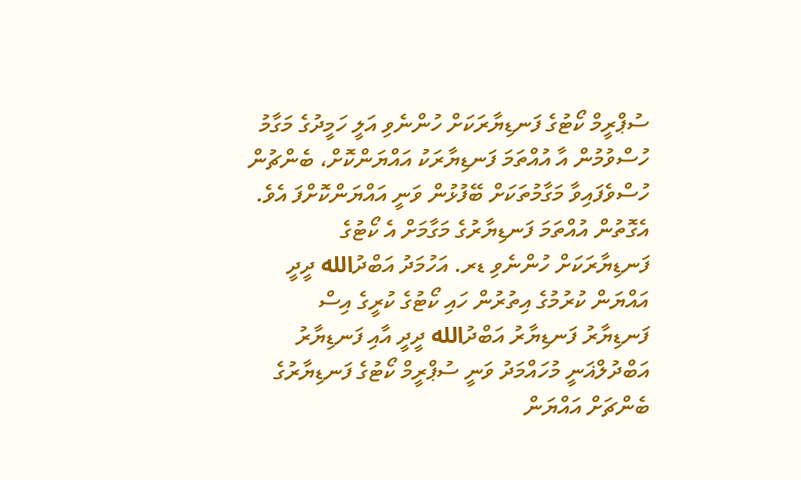ސުޕްރީމް ކޯޓުގެ ފަނޑިޔާރަކަށް ހުންނެވި އަލީ ހަމީދުގެ މަގާމު ހުސްވުމުން އާ އުއްތަމަ ފަނޑިޔާރަކު އައްޔަންކޮށް، ބެންޗުން ހުސްވެފައިވާ މަގާމުތަކަށް ބޭފުޅުން ވަނީ އައްޔަންކޮށްފަ އެވެ.
އެގޮތުން އުއްތަމަ ފަނޑިޔާރުގެ މަގާމަށް އެ ކޯޓުގެ ފަނޑިޔާރަކަށް ހުންނެވި ޑރ. އަހުމަދު އަބްދުالله ދީދީ އައްޔަން ކުރުމުގެ އިތުރުން ހައި ކޯޓުގެ ކުރީގެ އިސް ފަނޑިޔާރު ފަނޑިޔާރު އަބްދުالله ދީދީ އާއި ފަނޑިޔާރު އަބްދުލްޣަނީ މުހައްމަދު ވަނީ ސުޕްރީމް ކޯޓުގެ ފަނޑިޔާރުގެ ބެންޗަށް އައްޔަން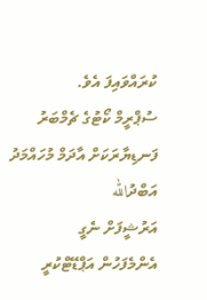ކުރައްވައިފަ އެވެ.
ސުޕްރީމް ކޯޓުގެ ޗެމްބަރު ފަނޑިޔާރަކަށް އާދަމް މުހައްމަދު އަބްދުالله
އަރުޝީފަށް ނެގީ
އެންމެފަހުން އަޕްޑޭޓްކުރީ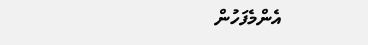އެންމެފަހުން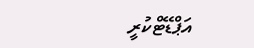އަޕްޑޭޓްކުރީ